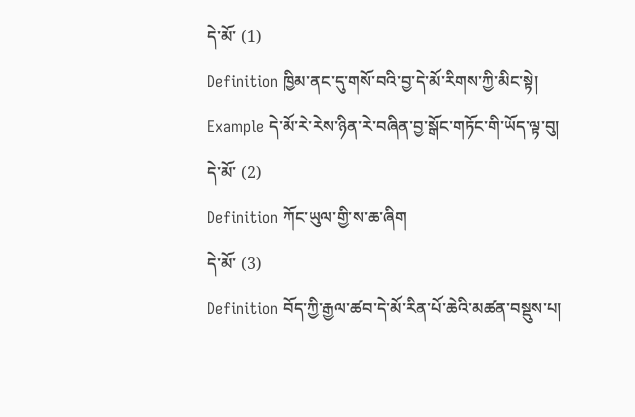དེ་མོ་ (1)
Definition ཁྱིམ་ནང་དུ་གསོ་བའི་བྱ་དེ་མོ་རིགས་ཀྱི་མིང་སྟེ།
Example དེ་མོ་རེ་རེས་ཉིན་རེ་བཞིན་བྱ་སྒོང་གཏོང་གི་ཡོད་ལྟ་བུ།
དེ་མོ་ (2)
Definition ཀོང་ཡུལ་གྱི་ས་ཆ་ཞིག
དེ་མོ་ (3)
Definition བོད་ཀྱི་རྒྱལ་ཚབ་དེ་མོ་རིན་པོ་ཆེའི་མཚན་བསྡུས་པ།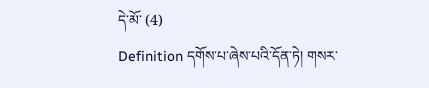དེ་མོ་ (4)
Definition དགོས་པ་ཞེས་པའི་དོན་ཏེ། གསར་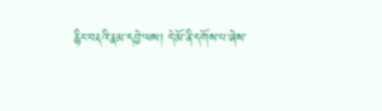རྙིང་བརྡའི་རྣམ་དབྱེ་ལས། དེ་མོ་ནི་དགོས་པ་ཞེས་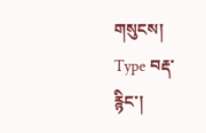གསུངས།
Type བརྡ་རྙིང་།